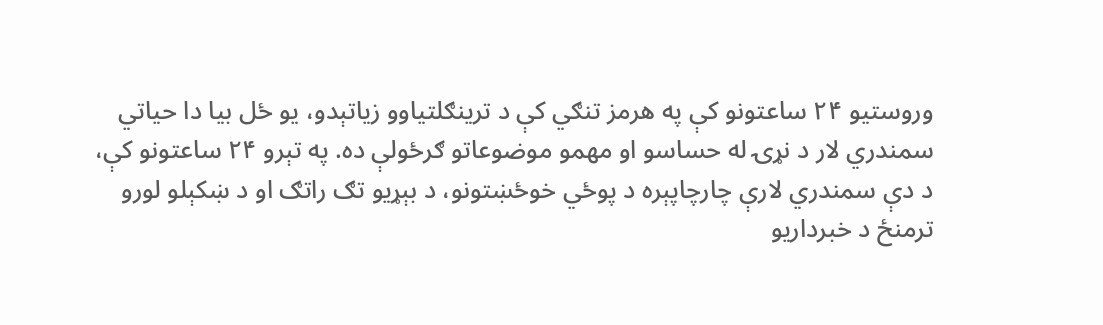وروستیو ۲۴ ساعتونو کې په هرمز تنګي کې د ترینګلتیاوو زیاتېدو، یو ځل بیا دا حیاتي سمندري لار د نړۍ له حساسو او مهمو موضوعاتو ګرځولې ده. په تېرو ۲۴ ساعتونو کې، د دې سمندري لارې چارچاپېره د پوځي خوځښتونو، د بېړیو تګ راتګ او د ښکېلو لورو ترمنځ د خبرداريو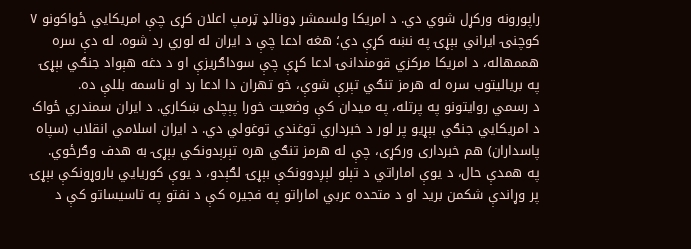راپورونه ورکړل شوي دي. د امریکا ولسمشر ډونالډ ټرمپ اعلان کړی چې امریکایي ځواکونو ۷ کوچنۍ ایراني بېړۍ په نښه کړې دي؛ هغه ادعا چې د ایران له لوري رد شوه. له دې سره هممهاله، د امریکا مرکزي قومندانۍ ادعا کړې چې سوداګریزې او د دغه هېواد جنګي بېړۍ په بریالیتوب سره له هرمز تنګي تېرې شوې، خو تهران دا ادعا رد او ناسمه بللې ده.
د رسمي روایتونو په پرتله، په میدان کې وضعیت خورا پېچلی ښکاري. د ایران سمندري ځواک د امریکایي جنګي بېړیو پر لور د خبرداري توغندي توغولي دي. د ایران اسلامي انقلاب (سپاه پاسداران) هم خبرداری ورکړی، چې له هرمز تنګي هره تېرېدونکي بېړۍ به هدف وګرځوي.
په همدې حال، د یوې اماراتي د تېلو لېږدوونکې بېړۍ لګېدو، د یوې کوریایي باروړونکې بېړۍ پر وړاندې شکمن برید او د متحده عربي اماراتو په فجیره کې د نفتو په تاسیساتو کې د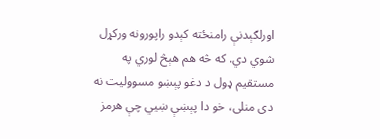اورلګېدنې رامنځته کېدو راپورونه ورکړل شوي دي. که څه هم هېڅ لوري په مستقیم ډول د دغو پېښو مسوولیت نه دی منلی، خو دا پېښې ښیي چې هرمز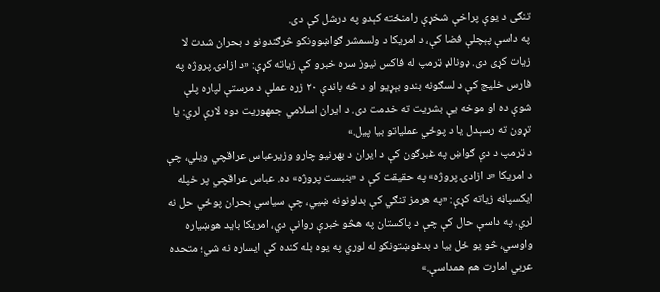تنګی د یوې پراخې شخړې رامنځته کېدو په درشل کې دی.
په داسې پېچلې فضا کې، د امریکا د ولسمشر ګواښوونکو څرګندونو د بحران شدت لا زیات کړی دی. ډونالډ ټرمپ له فاکس نیوز سره خبرو کې زیاته کړې: «د ازادۍ پروژه په فارس خلیج کې د لسګونه بندو بېړیو او د څه باندې ۲۰ زره عملې د مرستې لپاره پلې شوې ده او موخه یې بشریت ته خدمت دی. د ایران اسلامي جمهوریت دوه لارې لري: یا تړون ته رسېدل یا د پوځي عملیاتو بیا پیل.»
د ټرمپ د دې ګواښ په غبرګون کې د ایران د بهرنیو چارو وزیرعباس عراقچي ویلي، چې د امریکا «د ازادۍ پروژه» په حقیقت کې د «بنبست پروژه» ده. عباس عراقچي پر خپله ایکسپاڼه زیاته کړې: «په هرمز تنګي کې بدلونونه ښیي، چې سیاسي بحران پوځي حل نه لري. په داسې حال کې چې د پاکستان په هڅو خبرې روانې دي، امریکا باید هوښیاره واوسي، څو یو ځل بیا د بدغوښتونکو له لوري په یوه بله کنده کې ایساره نه شي؛ متحده عربي امارت هم همداسې.»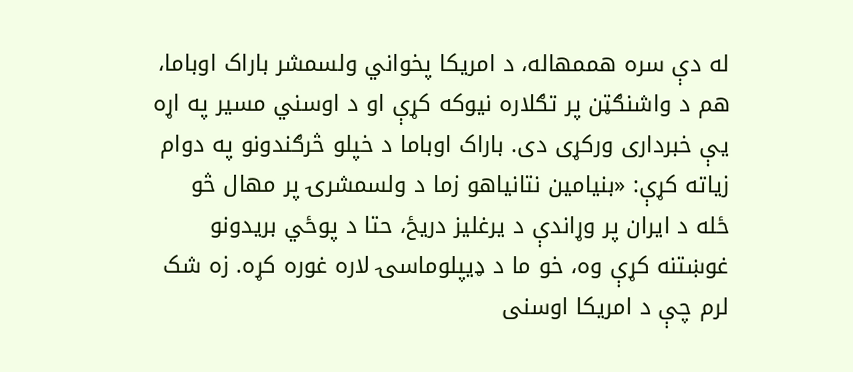له دې سره هممهاله، د امریکا پخواني ولسمشر باراک اوباما، هم د واشنګټن پر تګلاره نیوکه کړې او د اوسني مسیر په اړه یې خبرداری ورکړی دی. باراک اوباما د خپلو څرګندونو په دوام زیاته کړې: «بنیامین نتانیاهو زما د ولسمشرۍ پر مهال څو ځله د ایران پر وړاندې د یرغلیز دریځ، حتا د پوځي بریدونو غوښتنه کړې وه، خو ما د ډیپلوماسۍ لاره غوره کړه. زه شک لرم چې د امریکا اوسنی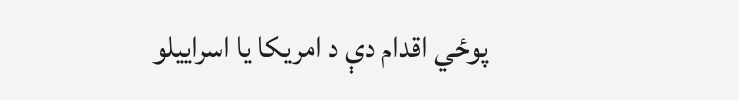پوځي اقدام دې د امریکا یا اسراییلو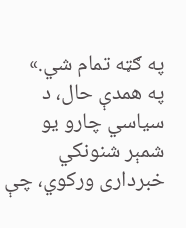په ګټه تمام شي.»
په همدې حال، د سیاسي چارو یو شمېر شنونکي خبرداری ورکوي، چې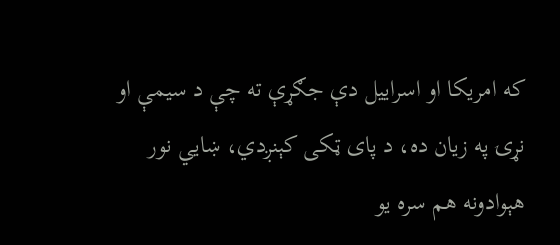که امریکا او اسراییل دې جګړې ته چې د سیمې او نړۍ په زیان ده، د پای ټکی کېنږدي، ښایي نور هېوادونه هم سره یو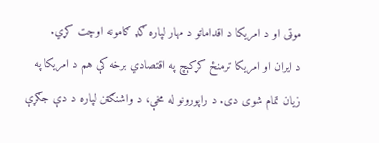موټی او د امریکا د اقداماتو د مهار لپاره ګډ ګامونه اوچت کړي.
د ایران او امریکا ترمنځ کړکېچ په اقتصادي برخه کې هم د امریکا په زیان تمام شوی دی. د راپورونو له مخې، د واشنګټن لپاره د دې جګړې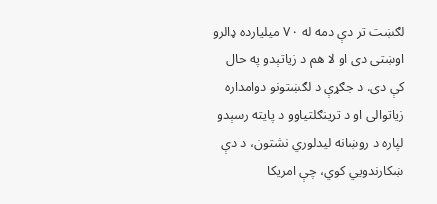لګښت تر دې دمه له ۷۰ میلیارده ډالرو اوښتی دی او لا هم د زیاتېدو په حال کې دی. د جګړې د لګښتونو دوامداره زیاتوالی او د ترینګلتیاوو د پایته رسېدو لپاره د روښانه لیدلوري نشتون، د دې ښکارندویي کوي، چې امریکا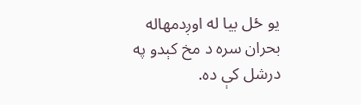یو ځل بیا له اوږدمهاله بحران سره د مخ کېدو په درشل کې ده.